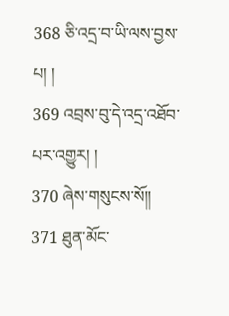368 ཅི་འདྲ་བ་ཡི་ལས་བྱས་པ། །
369 འབྲས་བུ་དེ་འདྲ་འཐོབ་པར་འགྱུར། །
370 ཞེས་གསུངས་སོ།།
371 ཐུན་མོང་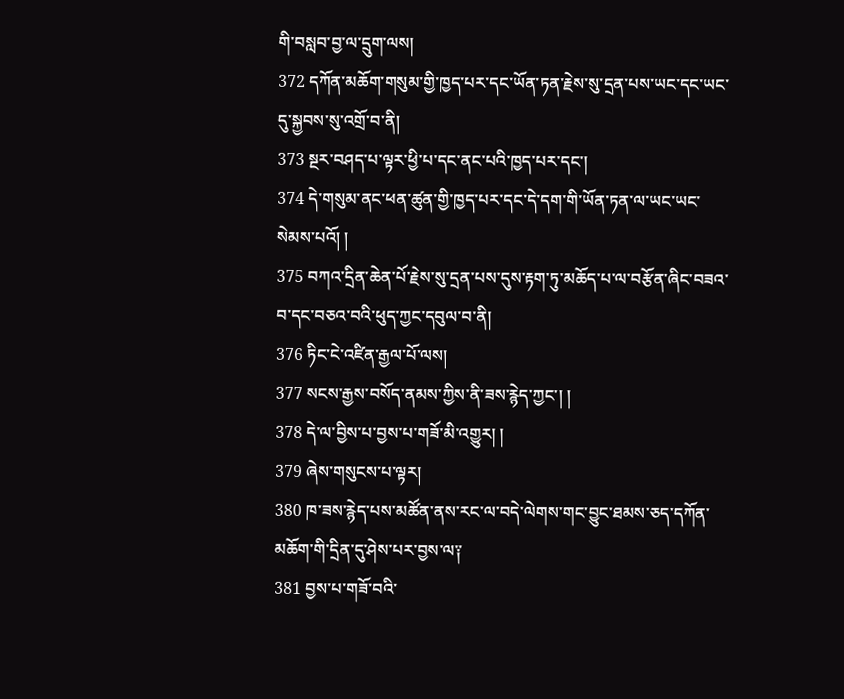གི་བསླབ་བྱ་ལ་དྲུག་ལས།
372 དཀོན་མཆོག་གསུམ་གྱི་ཁྱད་པར་དང་ཡོན་ཏན་རྗེས་སུ་དྲན་པས་ཡང་དང་ཡང་དུ་སྐྱབས་སུ་འགྲོ་བ་ནི།
373 སྔར་བཤད་པ་ལྟར་ཕྱི་པ་དང་ནང་པའི་ཁྱད་པར་དང་།
374 དེ་གསུམ་ནང་ཕན་ཚུན་གྱི་ཁྱད་པར་དང་དེ་དག་གི་ཡོན་ཏན་ལ་ཡང་ཡང་སེམས་པའོ། །
375 བཀའ་དྲིན་ཆེན་པོ་རྗེས་སུ་དྲན་པས་དུས་རྟག་ཏུ་མཆོད་པ་ལ་བརྩོན་ཞིང་བཟའ་བ་དང་བཅའ་བའི་ཕུད་ཀྱང་དབུལ་བ་ནི།
376 ཏིང་ངེ་འཛིན་རྒྱལ་པོ་ལས།
377 སངས་རྒྱས་བསོད་ནམས་ཀྱིས་ནི་ཟས་རྙེད་ཀྱང་། །
378 དེ་ལ་བྱིས་པ་བྱས་པ་གཟོ་མི་འགྱུར། །
379 ཞེས་གསུངས་པ་ལྟར།
380 ཁ་ཟས་རྙེད་པས་མཚོན་ནས་རང་ལ་བདེ་ལེགས་གང་བྱུང་ཐམས་ཅད་དཀོན་མཆོག་གི་དྲིན་དུ་ཤེས་པར་བྱས་ལ༑
381 བྱས་པ་གཟོ་བའི་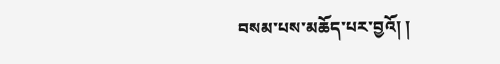བསམ་པས་མཆོད་པར་བྱའོ། །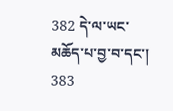382 དེ་ལ་ཡང་མཆོད་པ་བྱ་བ་དང་།
383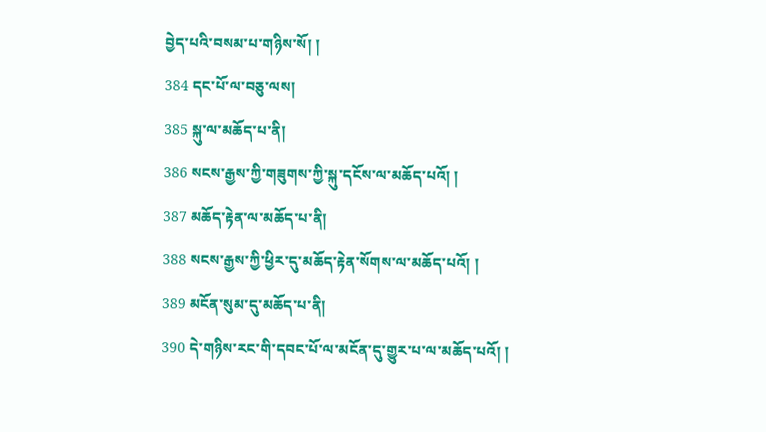བྱེད་པའི་བསམ་པ་གཉིས་སོ། །
384 དང་པོ་ལ་བཅུ་ལས།
385 སྐུ་ལ་མཆོད་པ་ནི།
386 སངས་རྒྱས་ཀྱི་གཟུགས་ཀྱི་སྐུ་དངོས་ལ་མཆོད་པའོ། །
387 མཆོད་རྟེན་ལ་མཆོད་པ་ནི།
388 སངས་རྒྱས་ཀྱི་ཕྱིར་དུ་མཆོད་རྟེན་སོགས་ལ་མཆོད་པའོ། །
389 མངོན་སུམ་དུ་མཆོད་པ་ནི།
390 དེ་གཉིས་རང་གི་དབང་པོ་ལ་མངོན་དུ་གྱུར་པ་ལ་མཆོད་པའོ། །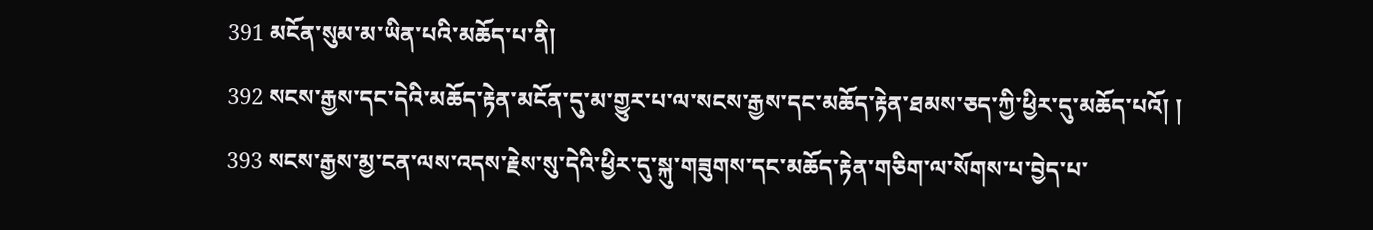391 མངོན་སུམ་མ་ཡིན་པའི་མཆོད་པ་ནི།
392 སངས་རྒྱས་དང་དེའི་མཆོད་རྟེན་མངོན་དུ་མ་གྱུར་པ་ལ་སངས་རྒྱས་དང་མཆོད་རྟེན་ཐམས་ཅད་ཀྱི་ཕྱིར་དུ་མཆོད་པའོ། །
393 སངས་རྒྱས་མྱ་ངན་ལས་འདས་རྗེས་སུ་དེའི་ཕྱིར་དུ་སྐུ་གཟུགས་དང་མཆོད་རྟེན་གཅིག་ལ་སོགས་པ་བྱེད་པ་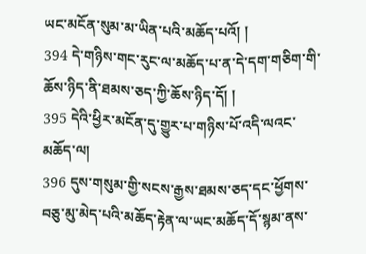ཡང་མངོན་སུམ་མ་ཡིན་པའི་མཆོད་པའོ། །
394 དེ་གཉིས་གང་རུང་ལ་མཆོད་པ་ན་དེ་དག་གཅིག་གི་ཆོས་ཉིད་ནི་ཐམས་ཅད་ཀྱི་ཆོས་ཉིད་དོ། །
395 དེའི་ཕྱིར་མངོན་དུ་གྱུར་པ་གཉིས་པོ་འདི་ལའང་མཆོད་ལ།
396 དུས་གསུམ་གྱི་སངས་རྒྱས་ཐམས་ཅད་དང་ཕྱོགས་བཅུ་མུ་མེད་པའི་མཆོད་རྟེན་ལ་ཡང་མཆོད་དོ་སྙམ་ནས་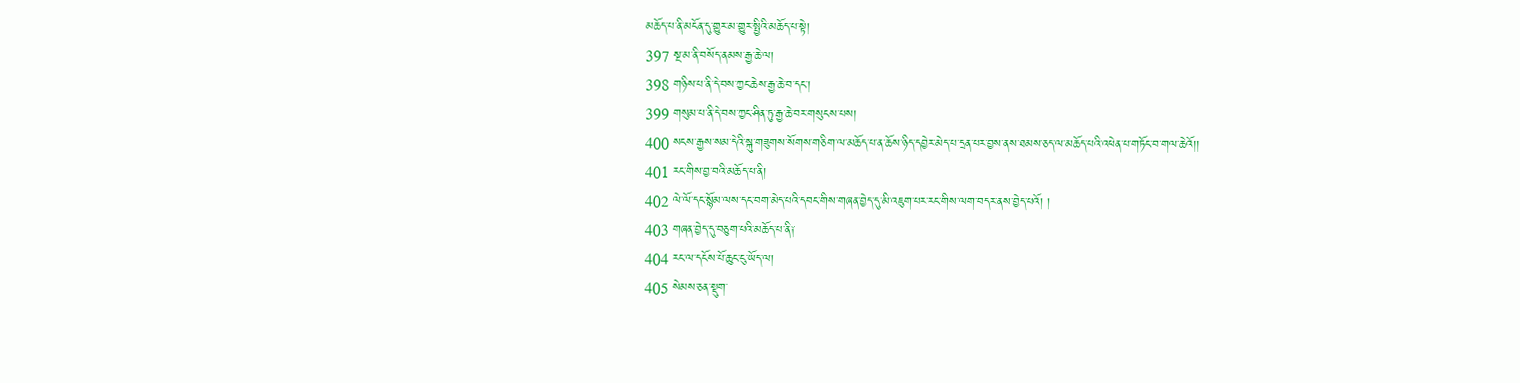མཆོད་པ་ནི་མངོན་དུ་གྱུར་མ་གྱུར་སྤྱིའི་མཆོད་པ་སྟེ།
397 སྔ་མ་ནི་བསོད་ནམས་རྒྱ་ཆེ་ལ།
398 གཉིས་པ་ནི་དེ་བས་ཀྱང་ཆེས་རྒྱ་ཆེ་བ་དང་།
399 གསུམ་པ་ནི་དེ་བས་ཀྱང་ཤིན་ཏུ་རྒྱ་ཆེ་བར་གསུངས་པས།
400 སངས་རྒྱས་སམ་དེའི་སྐུ་གཟུགས་སོགས་གཅིག་ལ་མཆོད་པ་ན་ཆོས་ཉིད་དབྱེར་མེད་པ་དྲན་པར་བྱས་ནས་ཐམས་ཅད་ལ་མཆོད་པའི་འཕེན་པ་གཏོང་བ་གལ་ཆེའོ།།
401 རང་གིས་བྱ་བའི་མཆོད་པ་ནི།
402 ལེ་ལོ་དང་སྙོམ་ལས་དང་བག་མེད་པའི་དབང་གིས་གཞན་བྱེད་དུ་མི་འཇུག་པར་རང་གིས་ལག་བདར་ནས་བྱེད་པའོ། །
403 གཞན་བྱེད་དུ་བཅུག་པའི་མཆོད་པ་ནི༑
404 རང་ལ་དངོས་པོ་ཆུང་ངུ་ཡོད་ལ།
405 སེམས་ཅན་སྡུག་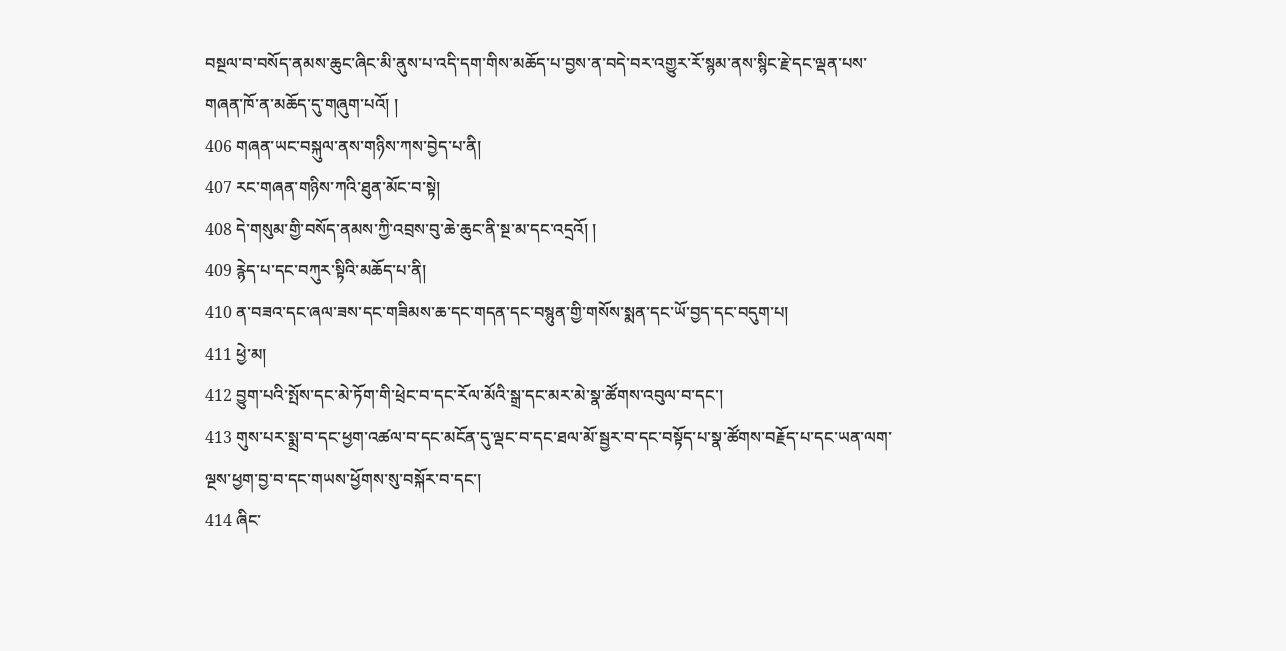བསྔལ་བ་བསོད་ནམས་ཆུང་ཞིང་མི་ནུས་པ་འདི་དག་གིས་མཆོད་པ་བྱས་ན་བདེ་བར་འགྱུར་རོ་སྙམ་ནས་སྙིང་རྗེ་དང་ལྡན་པས་གཞན་ཁོ་ན་མཆོད་དུ་གཞུག་པའོ། །
406 གཞན་ཡང་བསྐུལ་ནས་གཉིས་ཀས་བྱེད་པ་ནི།
407 རང་གཞན་གཉིས་ཀའི་ཐུན་མོང་བ་སྟེ།
408 དེ་གསུམ་གྱི་བསོད་ནམས་ཀྱི་འབྲས་བུ་ཆེ་ཆུང་ནི་སྔ་མ་དང་འདྲའོ། །
409 རྙེད་པ་དང་བཀུར་སྟིའི་མཆོད་པ་ནི།
410 ན་བཟའ་དང་ཞལ་ཟས་དང་གཟིམས་ཆ་དང་གདན་དང་བསྙུན་གྱི་གསོས་སྨན་དང་ཡོ་བྱད་དང་བདུག་པ།
411 ཕྱེ་མ།
412 བྱུག་པའི་སྤོས་དང་མེ་ཏོག་གི་ཕྲེང་བ་དང་རོལ་མོའི་སྒྲ་དང་མར་མེ་སྣ་ཚོགས་འབུལ་བ་དང་།
413 གུས་པར་སྨྲ་བ་དང་ཕྱག་འཚལ་བ་དང་མངོན་དུ་ལྡང་བ་དང་ཐལ་མོ་སྦྱར་བ་དང་བསྟོད་པ་སྣ་ཚོགས་བརྗོད་པ་དང་ཡན་ལག་ལྔས་ཕྱག་བྱ་བ་དང་གཡས་ཕྱོགས་སུ་བསྐོར་བ་དང་།
414 ཞིང་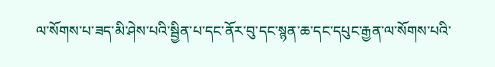ལ་སོགས་པ་ཟད་མི་ཤེས་པའི་སྦྱིན་པ་དང་ནོར་བུ་དང་སྙན་ཆ་དང་དཔུང་རྒྱན་ལ་སོགས་པའི་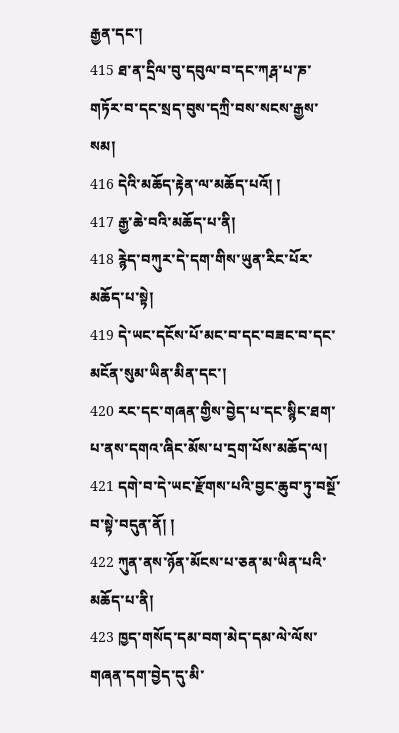རྒྱན་དང་།
415 ཐ་ན་དྲིལ་བུ་དབུལ་བ་དང་ཀརྴ་པ་ཎ་གཏོར་བ་དང་སྲད་བུས་དཀྲི་བས་སངས་རྒྱས་སམ།
416 དེའི་མཆོད་རྟེན་ལ་མཆོད་པའོ། །
417 རྒྱ་ཆེ་བའི་མཆོད་པ་ནི།
418 རྙེད་བཀུར་དེ་དག་གིས་ཡུན་རིང་པོར་མཆོད་པ་སྟེ།
419 དེ་ཡང་དངོས་པོ་མང་བ་དང་བཟང་བ་དང་མངོན་སུམ་ཡིན་མིན་དང་།
420 རང་དང་གཞན་གྱིས་བྱེད་པ་དང་སྙིང་ཐག་པ་ནས་དགའ་ཞིང་མོས་པ་དྲག་པོས་མཆོད་ལ།
421 དགེ་བ་དེ་ཡང་རྫོགས་པའི་བྱང་ཆུབ་ཏུ་བསྔོ་བ་སྟེ་བདུན་ནོ། །
422 ཀུན་ནས་ཉོན་མོངས་པ་ཅན་མ་ཡིན་པའི་མཆོད་པ་ནི།
423 ཁྱད་གསོད་དམ་བག་མེད་དམ་ལེ་ལོས་གཞན་དག་བྱེད་དུ་མི་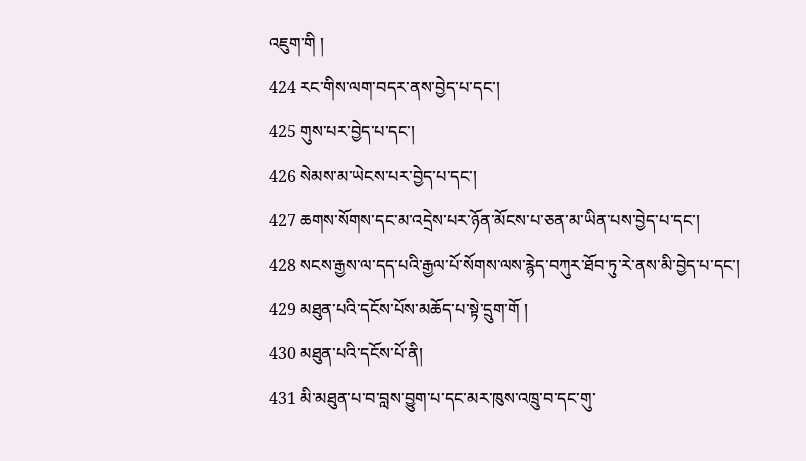འཇུག་གི །
424 རང་གིས་ལག་བདར་ནས་བྱེད་པ་དང་།
425 གུས་པར་བྱེད་པ་དང་།
426 སེམས་མ་ཡེངས་པར་བྱེད་པ་དང་།
427 ཆགས་སོགས་དང་མ་འདྲེས་པར་ཉོན་མོངས་པ་ཅན་མ་ཡིན་པས་བྱེད་པ་དང་།
428 སངས་རྒྱས་ལ་དད་པའི་རྒྱལ་པོ་སོགས་ལས་རྙེད་བཀུར་ཐོབ་ཏུ་རེ་ནས་མི་བྱེད་པ་དང་།
429 མཐུན་པའི་དངོས་པོས་མཆོད་པ་སྟེ་དྲུག་གོ །
430 མཐུན་པའི་དངོས་པོ་ནི།
431 མི་མཐུན་པ་བ་བླས་བྱུག་པ་དང་མར་ཁུས་འཁྲུ་བ་དང་གུ་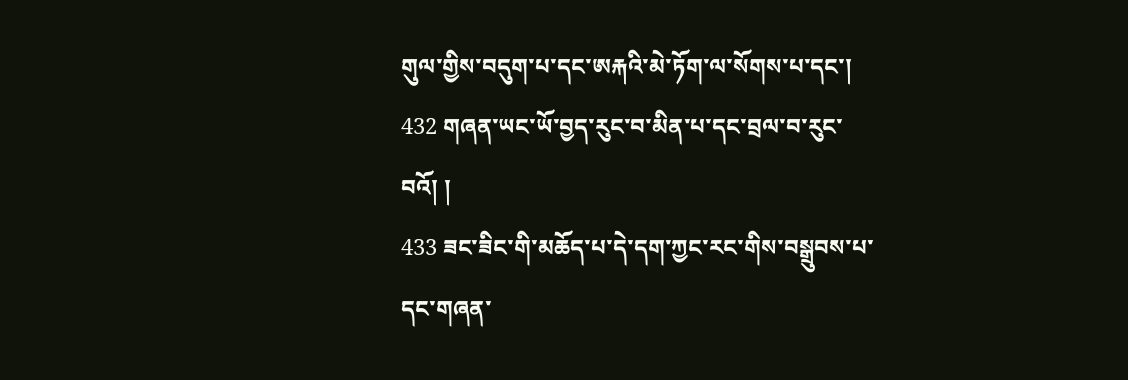གུལ་གྱིས་བདུག་པ་དང་ཨརྐའི་མེ་ཏོག་ལ་སོགས་པ་དང་།
432 གཞན་ཡང་ཡོ་བྱད་རུང་བ་མིན་པ་དང་བྲལ་བ་རུང་བའོ། །
433 ཟང་ཟིང་གི་མཆོད་པ་དེ་དག་ཀྱང་རང་གིས་བསྒྲུབས་པ་དང་གཞན་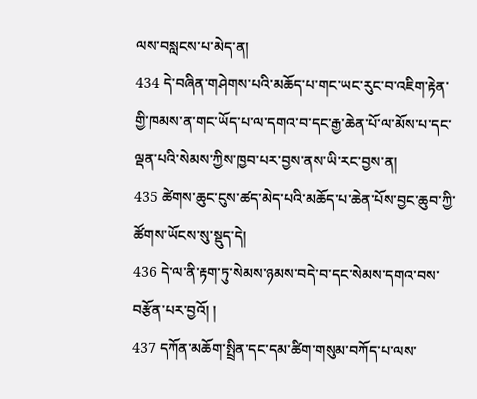ལས་བསླངས་པ་མེད་ན།
434 དེ་བཞིན་གཤེགས་པའི་མཆོད་པ་གང་ཡང་རུང་བ་འཇིག་རྟེན་གྱི་ཁམས་ན་གང་ཡོད་པ་ལ་དགའ་བ་དང་རྒྱ་ཆེན་པོ་ལ་མོས་པ་དང་ལྡན་པའི་སེམས་ཀྱིས་ཁྱབ་པར་བྱས་ནས་ཡི་རང་བྱས་ན།
435 ཚེགས་ཆུང་ངུས་ཚད་མེད་པའི་མཆོད་པ་ཆེན་པོས་བྱང་ཆུབ་ཀྱི་ཚོགས་ཡོངས་སུ་སྡུད་དེ།
436 དེ་ལ་ནི་རྟག་ཏུ་སེམས་ཉམས་བདེ་བ་དང་སེམས་དགའ་བས་བརྩོན་པར་བྱའོ། །
437 དཀོན་མཆོག་སྤྲིན་དང་དམ་ཚིག་གསུམ་བཀོད་པ་ལས་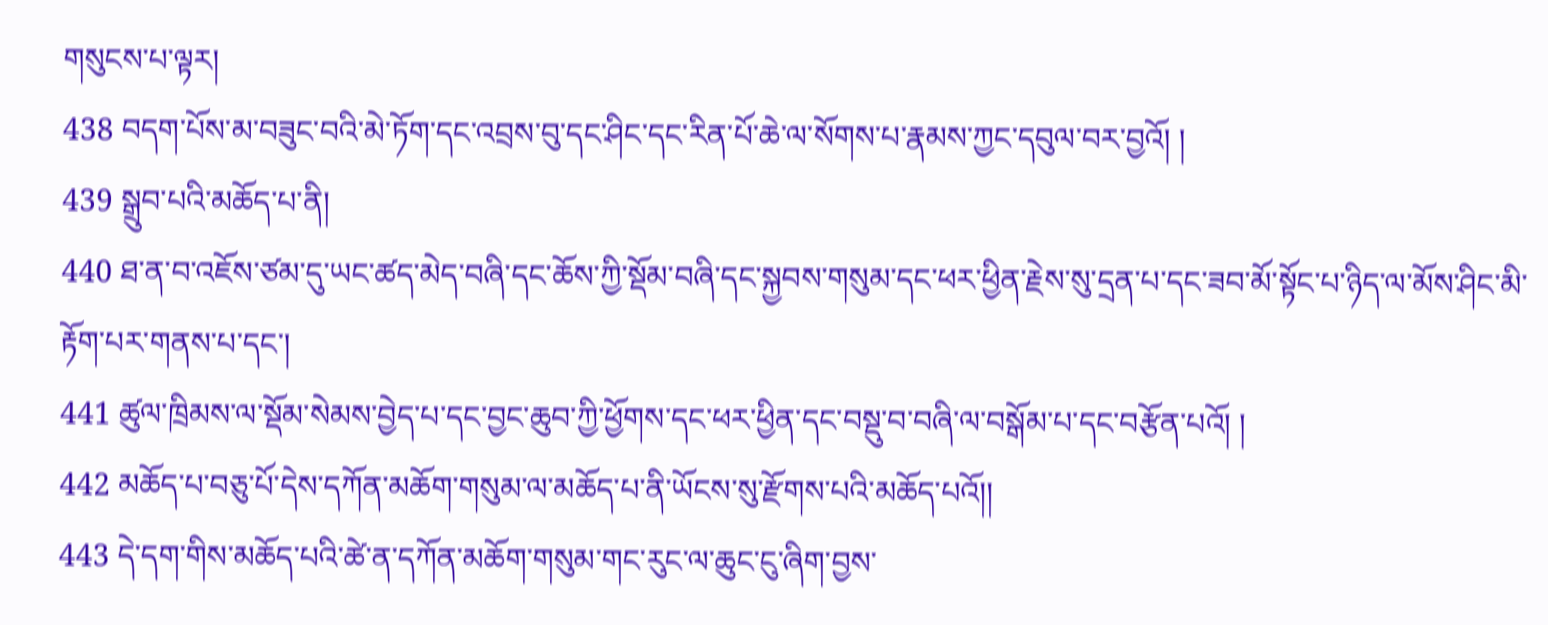གསུངས་པ་ལྟར།
438 བདག་པོས་མ་བཟུང་བའི་མེ་ཏོག་དང་འབྲས་བུ་དང་ཤིང་དང་རིན་པོ་ཆེ་ལ་སོགས་པ་རྣམས་ཀྱང་དབུལ་བར་བྱའོ། །
439 སྒྲུབ་པའི་མཆོད་པ་ནི།
440 ཐ་ན་བ་འཇོས་ཙམ་དུ་ཡང་ཚད་མེད་བཞི་དང་ཆོས་ཀྱི་སྡོམ་བཞི་དང་སྐྱབས་གསུམ་དང་ཕར་ཕྱིན་རྗེས་སུ་དྲན་པ་དང་ཟབ་མོ་སྟོང་པ་ཉིད་ལ་མོས་ཤིང་མི་རྟོག་པར་གནས་པ་དང་།
441 ཚུལ་ཁྲིམས་ལ་སྡོམ་སེམས་བྱེད་པ་དང་བྱང་ཆུབ་ཀྱི་ཕྱོགས་དང་ཕར་ཕྱིན་དང་བསྡུ་བ་བཞི་ལ་བསྒོམ་པ་དང་བརྩོན་པའོ། །
442 མཆོད་པ་བཅུ་པོ་དེས་དཀོན་མཆོག་གསུམ་ལ་མཆོད་པ་ནི་ཡོངས་སུ་རྫོགས་པའི་མཆོད་པའོ།།
443 དེ་དག་གིས་མཆོད་པའི་ཚེ་ན་དཀོན་མཆོག་གསུམ་གང་རུང་ལ་ཆུང་ངུ་ཞིག་བྱས་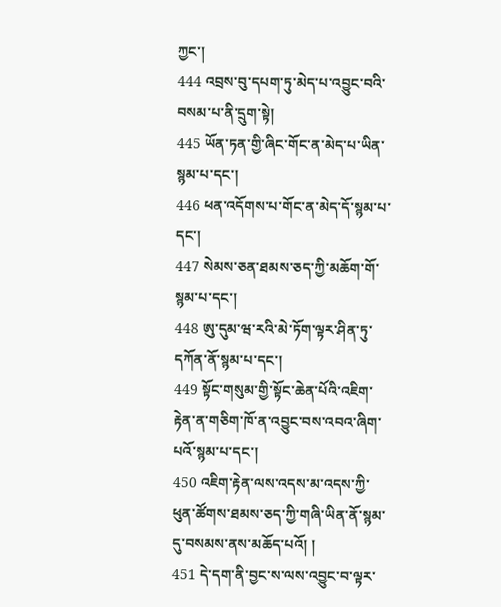ཀྱང་།
444 འབྲས་བུ་དཔག་ཏུ་མེད་པ་འབྱུང་བའི་བསམ་པ་ནི་དྲུག་སྟེ།
445 ཡོན་ཏན་གྱི་ཞིང་གོང་ན་མེད་པ་ཡིན་སྙམ་པ་དང་།
446 ཕན་འདོགས་པ་གོང་ན་མེད་དོ་སྙམ་པ་དང་།
447 སེམས་ཅན་ཐམས་ཅད་ཀྱི་མཆོག་གོ་སྙམ་པ་དང་།
448 ཨུ་དུམ་ཝ་རའི་མེ་ཏོག་ལྟར་ཤིན་ཏུ་དཀོན་ནོ་སྙམ་པ་དང་།
449 སྟོང་གསུམ་གྱི་སྟོང་ཆེན་པོའི་འཇིག་རྟེན་ན་གཅིག་ཁོ་ན་འབྱུང་བས་འབའ་ཞིག་པའོ་སྙམ་པ་དང་།
450 འཇིག་རྟེན་ལས་འདས་མ་འདས་ཀྱི་ཕུན་ཚོགས་ཐམས་ཅད་ཀྱི་གཞི་ཡིན་ནོ་སྙམ་དུ་བསམས་ནས་མཆོད་པའོ། །
451 དེ་དག་ནི་བྱང་ས་ལས་འབྱུང་བ་ལྟར་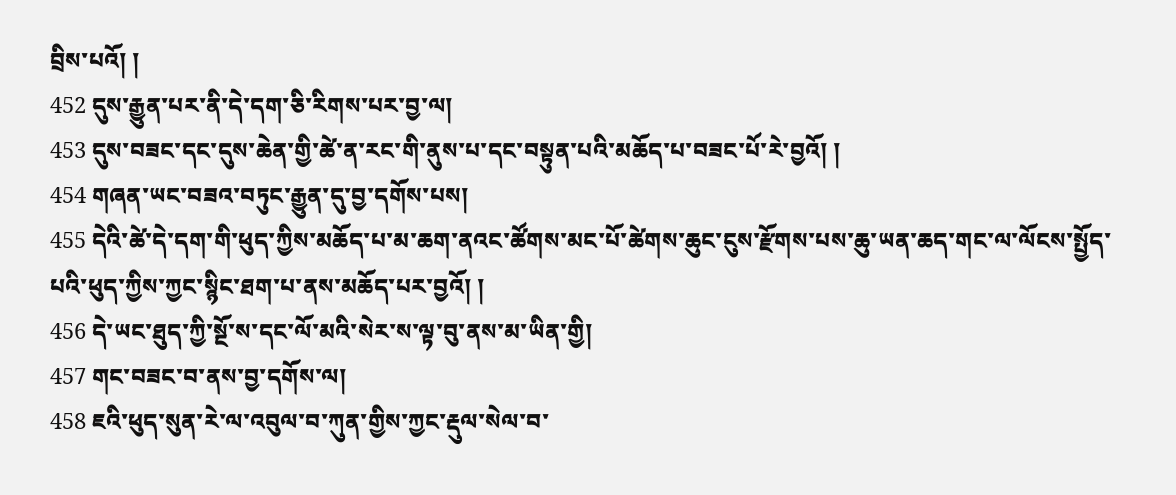བྲིས་པའོ། །
452 དུས་རྒྱུན་པར་ནི་དེ་དག་ཅི་རིགས་པར་བྱ་ལ།
453 དུས་བཟང་དང་དུས་ཆེན་གྱི་ཚེ་ན་རང་གི་ནུས་པ་དང་བསྟུན་པའི་མཆོད་པ་བཟང་པོ་རེ་བྱའོ། །
454 གཞན་ཡང་བཟའ་བཏུང་རྒྱུན་དུ་བྱ་དགོས་པས།
455 དེའི་ཚེ་དེ་དག་གི་ཕུད་ཀྱིས་མཆོད་པ་མ་ཆག་ནའང་ཚོགས་མང་པོ་ཚེགས་ཆུང་ངུས་རྫོགས་པས་ཆུ་ཡན་ཆད་གང་ལ་ལོངས་སྤྱོད་པའི་ཕུད་ཀྱིས་ཀྱང་སྙིང་ཐག་པ་ནས་མཆོད་པར་བྱའོ། །
456 དེ་ཡང་ཐུད་ཀྱི་སྔོ་ས་དང་ལོ་མའི་སེར་ས་ལྟ་བུ་ནས་མ་ཡིན་གྱི།
457 གང་བཟང་བ་ནས་བྱ་དགོས་ལ།
458 ཇའི་ཕུད་སུན་རེ་ལ་འབུལ་བ་ཀུན་གྱིས་ཀྱང་རྡུལ་སེལ་བ་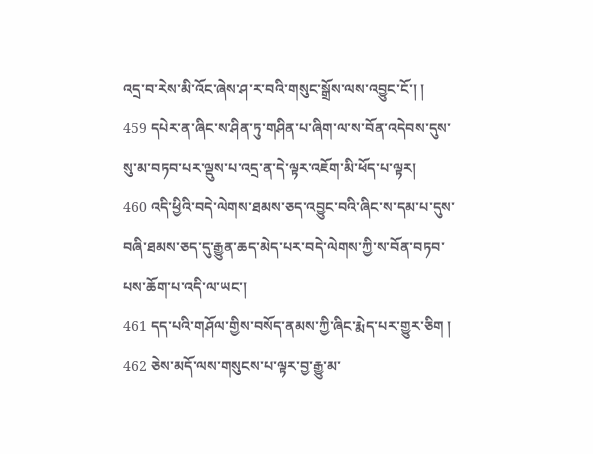འདྲ་བ་རེས་མི་འོང་ཞེས་ཤ་ར་བའི་གསུང་སྒྲོས་ལས་འབྱུང་ངོ་། །
459 དཔེར་ན་ཞིང་ས་ཤིན་ཏུ་གཤིན་པ་ཞིག་ལ་ས་བོན་འདེབས་དུས་སུ་མ་བཏབ་པར་ལྡུས་པ་འདྲ་ན་དེ་ལྟར་འཇོག་མི་ཕོད་པ་ལྟར།
460 འདི་ཕྱིའི་བདེ་ལེགས་ཐམས་ཅད་འབྱུང་བའི་ཞིང་ས་དམ་པ་དུས་བཞི་ཐམས་ཅད་དུ་རྒྱུན་ཆད་མེད་པར་བདེ་ལེགས་ཀྱི་ས་བོན་བཏབ་པས་ཆོག་པ་འདི་ལ་ཡང་།
461 དད་པའི་གཤོལ་གྱིས་བསོད་ནམས་ཀྱི་ཞིང་རྨེད་པར་གྱུར་ཅིག །
462 ཅེས་མདོ་ལས་གསུངས་པ་ལྟར་བྱ་རྒྱུ་མ་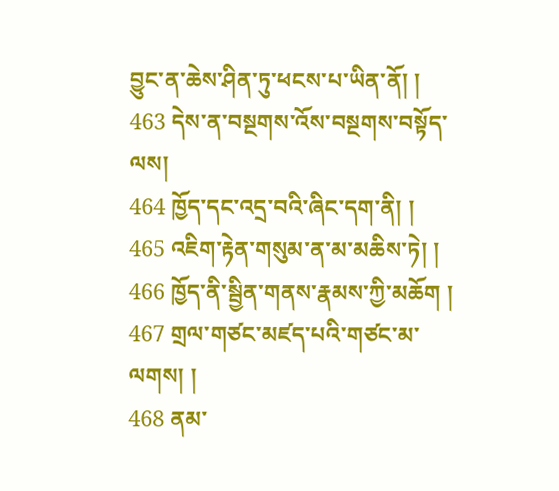བྱུང་ན་ཆེས་ཤིན་ཏུ་ཕངས་པ་ཡིན་ནོ། །
463 དེས་ན་བསྔགས་འོས་བསྔགས་བསྟོད་ལས།
464 ཁྱོད་དང་འདྲ་བའི་ཞིང་དག་ནི། །
465 འཇིག་རྟེན་གསུམ་ན་མ་མཆིས་ཏེ། །
466 ཁྱོད་ནི་སྦྱིན་གནས་རྣམས་ཀྱི་མཆོག །
467 གྲལ་གཙང་མཛད་པའི་གཙང་མ་ལགས། །
468 ནམ་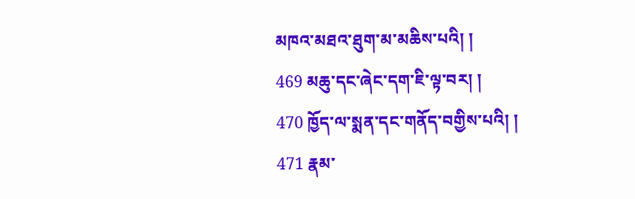མཁའ་མཐའ་ཐུག་མ་མཆིས་པའི། །
469 མཆུ་དང་ཞེང་དག་ཇི་ལྟ་བར། །
470 ཁྱོད་ལ་སྨན་དང་གནོད་བགྱིས་པའི། །
471 རྣམ་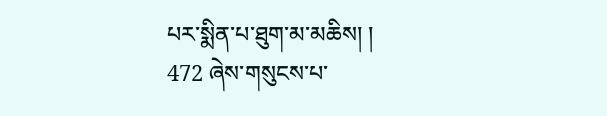པར་སྨིན་པ་ཐུག་མ་མཆིས། །
472 ཞེས་གསུངས་པ་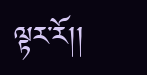ལྟར་རོ།།